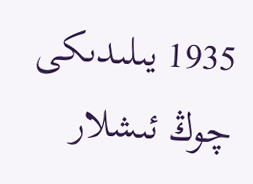1935 يىلىدىكى چوڭ ئىشلار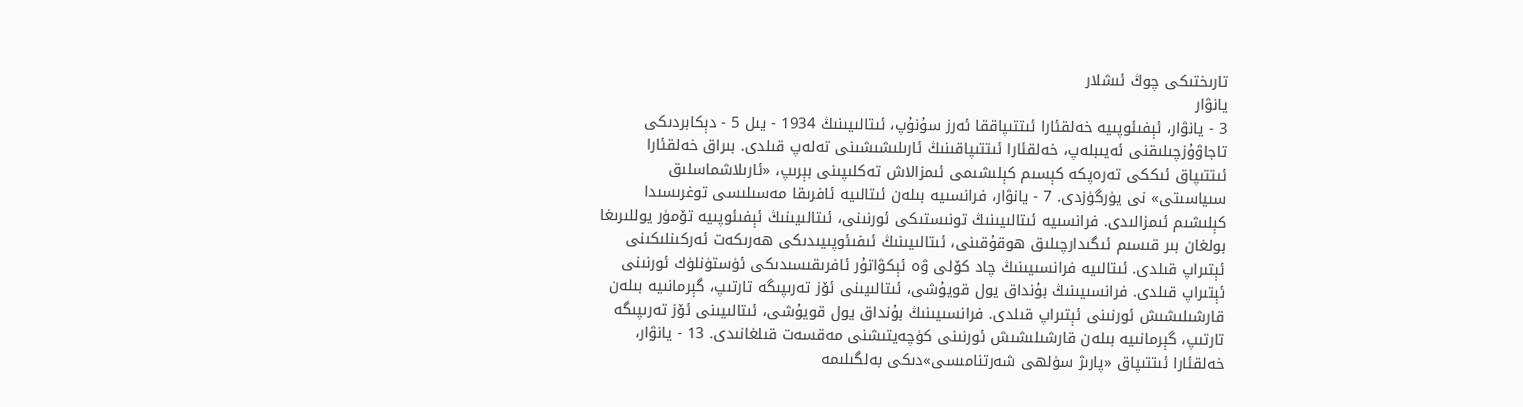تارىختىكى چوڭ ئىشلار
يانۋار
3 - يانۋار، ئېفىئوپىيە خەلقئارا ئىتتىپاققا ئەرز سۇنۇپ، ئىتالىيىنىڭ 1934 - يىل 5 - دېكابردىكى تاجاۋۇزچىلىقنى ئەيىبلەپ، خەلقئارا ئىتتىپاقىنىڭ ئارىلىشىشىنى تەلەپ قىلدى. بىراق خەلقئارا ئىتتىپاق ئىككى تەرەپكە كېسىم كېلىشىمى ئىمزالاش تەكلىپىنى بېرىپ، «ئارىلاشماسلىق سىياسىتى» نى يۈرگۈزدى. 7 - يانۋار، فرانسىيە بىلەن ئىتالىيە ئافرىقا مەسىلىسى توغرىسىدا كېلىشىم ئىمزالىدى. فرانسىيە ئىتالىيىنىڭ تونىستىكى ئورنىنى، ئىتالىيىنىڭ ئېفىئوپىيە تۆمۈر يوللىرىغا بولغان بىر قىسىم ئىگىدارچىلىق ھوقۇقىنى، ئىتالىيىنىڭ ئىفىئوپىيىدىكى ھەرىكەت ئەركىنلىكىنى ئېتىراپ قىلدى. ئىتالىيە فرانسىيىنىڭ چاد كۆلى ۋە ئېكۋاتۇر ئافرىقىسىدىكى ئۈستۈنلۈك ئورنىنى ئېتىراپ قىلدى. فرانسىيىنىڭ بۇنداق يول قويۇشى، ئىتالىيىنى ئۆز تەرىپىگە تارتىپ، گېرمانىيە بىلەن قارشىلىشىش ئورنىنى ئېتىراپ قىلدى. فرانسىيىنىڭ بۇنداق يول قويۇشى، ئىتالىيىنى ئۆز تەرىپىگە تارتىپ، گېرمانىيە بىلەن قارشىلىشىش ئورنىنى كۈچەيتىشنى مەقسەت قىلغانىدى. 13 - يانۋار، خەلقئارا ئىتتىپاق «پارىژ سۈلھى شەرتنامىسى»دىكى بەلگىلىمە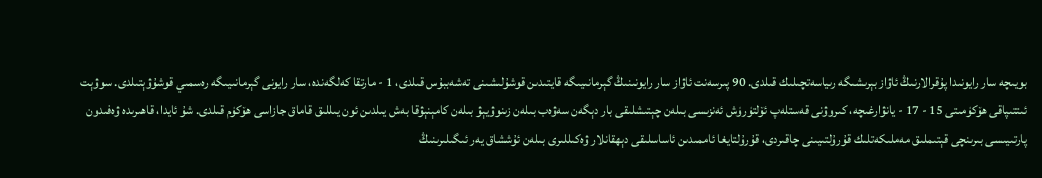بويىچە سار رايونىدا پۇقرالارنىڭ ئاۋاز بېرىشىگە رىياسەتچىلىك قىلدى. 90 پىرسەنت ئاۋاز سار رايونىنىڭ گېرمانىيىگە قايتىدىن قوشۇلىشىنى تەشەببۇس قىلدى، 1 - مارتقا كەلگەندە، سار رايونى گېرمانىيىگە رەسمىي قوشۇۋېتىلدى. سوۋېت ئىتتىپاقى ھۆكۈمىتى 15 - 17 - يانۋارغىچە، كىروۋنى قەستلەپ ئۆلتۈرۈش ئەنزىسى بىلەن چېتىشلىقى بار دېگەن سەۋەب بىلەن زىنوۋيېۋ بىلەن كامېنېۋقا بەش يىلدىن ئون يىللىق قاماق جازاسى ھۆكۈم قىلدى. شۇ ئايدا، قاھىرىدە ۋەفىدون پارتىيىسى بىرىنچى قېتىملىق مەملىكەتلىك قۇرۇلتىيىنى چاقىردى، قۇرۇلتايغا ئاممىدىن ئاساسلىقى دېھقانلار ۋەكىللىرى بىلەن ئۇششاق يەر ئىگىلىرىنىڭ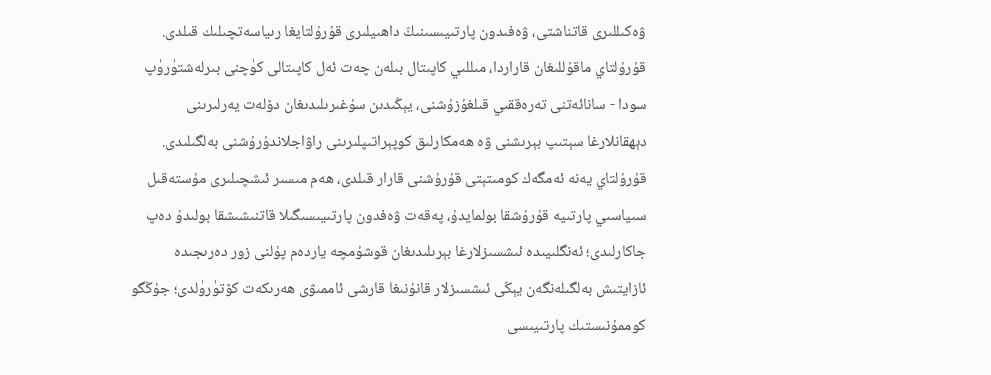ۋەكىللىرى قاتناشتى، ۋەفىدون پارتىيىسىنىڭ داھىيلىرى قۇرۇلتايغا رىياسەتچىلىك قىلدى. قۇرۇلتاي ماقۇللىغان قاراردا، مىللىي كاپىتال بىلەن چەت ئەل كاپىتالى كۈچنى بىرلەشتۈرۈپ سودا - سانائەتنى تەرەققىي قىلغۇزۇشنى، يېڭىدىن سۇغىرىلىدىغان دۆلەت يەرلىرىنى دېھقانلارغا سېتىپ بېرىشنى ۋە ھەمكارلىق كوپېراتىپلىرىنى راۋاجلاندۇرۇشنى بەلگىلىدى. قۇرۇلتاي يەنە ئەمگەك كومىتېتى قۇرۇشنى قارار قىلدى، ھەم مىسىر ئىشچىلىرى مۇستەقىل سىياسىي پارتىيە قۇرۇشقا بولمايدۇ، پەقەت ۋەفدون پارتىيىسىگىلا قاتنىشىشقا بولىدۇ دەپ جاكارلىدى؛ ئەنگلىيىدە ئىشسىزلارغا بېرىلىدىغان قوشۇمچە ياردەم پۇلنى زور دەرىجىدە ئازايتىش بەلگىلەنگەن يېڭى ئىشسىزلار قانۇنىغا قارشى ئاممىۋى ھەرىكەت كۆتۈرۈلدى؛ جۇڭگو كوممۇنىستىك پارتىيىسى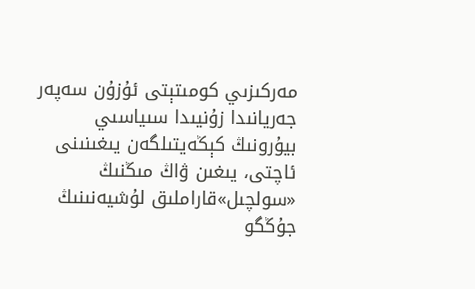مەركىزىي كومىتېتى ئۇزۇن سەپەر جەريانىدا زۇنيىدا سىياسىي بيۇرونىڭ كېڭەيتىلگەن يىغىنىنى ئاچتى، يىغىن ۋاڭ مىڭنىڭ «سولچىل»قاراملىق لۇشيەنىنىڭ جۇڭگو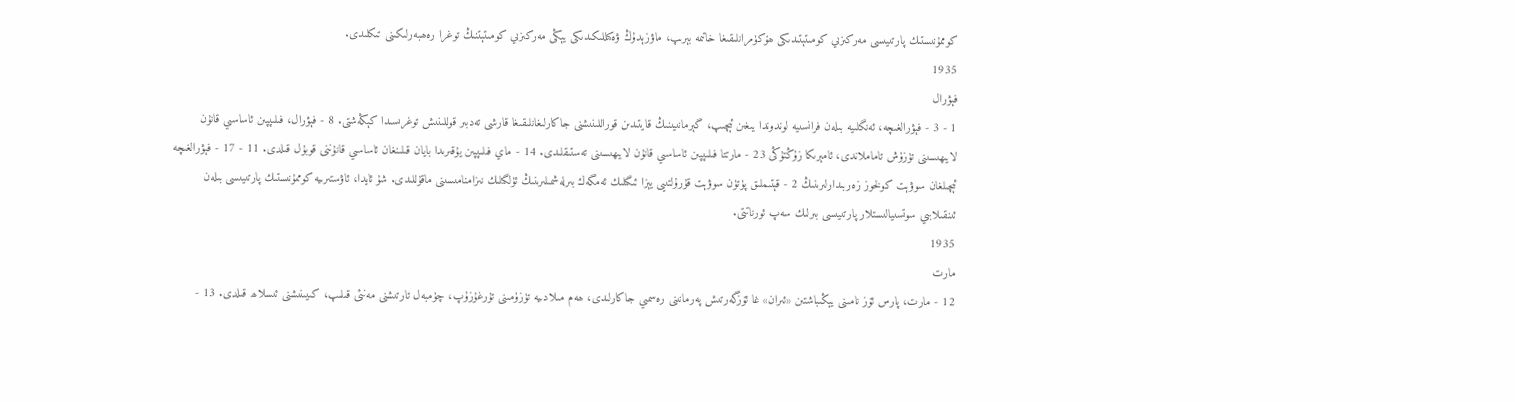كوممۇنىستىك پارتىيىسى مەركىزىي كومىتېتىدىكى ھۆكۈمرانلىقىغا خاتىمە بېرىپ، ماۋزېدۇڭ ۋەكىللىكىدىكى يېڭى مەركىزىي كومىتېتنىڭ توغرا رەھبەرلىكىنى تىكلىدى.
1935
فېۋرال
1 - 3 - فېۋرالغىچە، ئەنگلىيە بىلەن فرانسىيە لوندوندا يىغىن ئېچىپ، گېرمانىيىنىڭ قايتىدىن قوراللىنىشنى جاكارلىغانلىقىغا قارشى تەدبىر قوللىنىش توغرىسىدا كېڭەشتى. 8 - فېۋرال، فىلىپپىن ئاساسىي قانۇن لايىھىسىنى تۈزۈش تاماملاندى، ئامېرىكا زۇڭتۇڭى 23 - مارتتا فىلىپپىن ئاساسىي قانۇن لايىھىسىنى تەستىقلىدى. 14 - ماي فىلىپپىن يۇقىرىدا بايان قىلىنغان ئاساسىي قانۇننى قوبۇل قىلدى. 11 - 17 - فېۋرالغىچە ئېچىلغان سوۋېت كولخوز زەربىدارلىرىنىڭ 2 - قېتىملىق پۈتۈن سوۋېت قۇرۇلتىيى يېزا ئىگىلىك ئەمگەك بىرلەشمىلىرىنىڭ ئۈلگىلىك نىزامنامىسىنى ماقۇللىدى. شۇ ئايدا، ئاۋستىرىيە كوممۇنىستىك پارتىيىسى بىلەن ئىنقىلابىي سوتسىيالىستلار پارتىيىسى بىرلىك سەپ ئورناتتى.
1935
مارت
12 - مارت، پارس ئۆز نامىنى يېڭىباشتىن «ئىران» غا ئۆزگەرتىش پەرمانىنى رەسمىي جاكارلىدى، ھەم مىلادىيە تۈزۈمىنى تۇرغۇزۇپ، چۈمبەل تارتىشنى مەنئى قىلىپ، كىيىنىشنى ئىسلاھ قىلدى. 13 -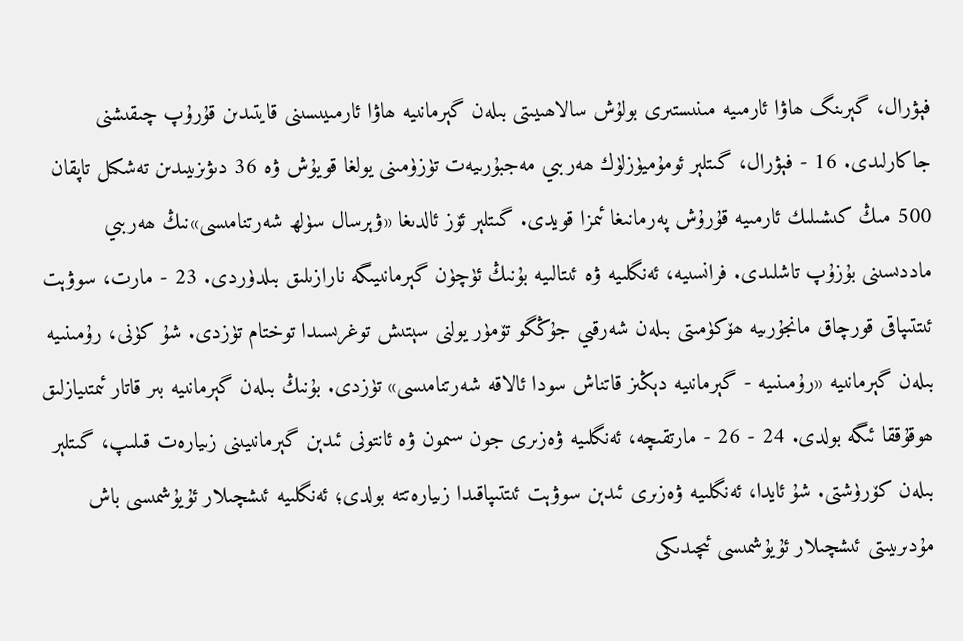فېۋرال، گېرىنگ ھاۋا ئارمىيە مىنىستىرى بولۇش سالاھىيىتى بىلەن گېرمانىيە ھاۋا ئارمىيىسىنى قايتىدىن قۇرۇپ چىقىشنى جاكارلىدى. 16 - فېۋرال، گىتلېر ئومۇميۈزلۈك ھەربىي مەجبۇرىيەت تۈزۈمىنى يولغا قويۇش ۋە 36 دىۋىزىيىدىن تەشكىل تاپقان 500 مىڭ كىشىلىك ئارمىيە قۇرۇش پەرمانىغا ئىمزا قويدى. گىتلېر ئۆز ئالدىغا «ۋېرسال سۈلھ شەرتنامىسى»نىڭ ھەربىي ماددىسىنى بۇزۇپ تاشلىدى. فرانسىيە، ئەنگلىيە ۋە ئىتالىيە بۇنىڭ ئۈچۈن گېرمانىيىگە نارازىلىق بىلدۈردى. 23 - مارت، سوۋېت ئىتتىپاقى قورچاق مانجۇرىيە ھۆكۈمىتى بىلەن شەرقىي جۇڭگو تۆمۈر يولنى سېتىش توغرىسىدا توختام تۈزدى. شۇ كۈنى، رۇمىنىيە بىلەن گېرمانىيە «رۇمىنىيە - گېرمانىيە دېڭىز قاتناش سودا ئالاقە شەرتنامىسى» تۈزدى. بۇنىڭ بىلەن گېرمانىيە بىر قاتار ئىمتىيازلىق ھوقۇققا ئىگە بولدى. 24 - 26 - مارتقىچە، ئەنگلىيە ۋەزىرى جون سىمون ۋە ئانتونى ئىدېن گېرمانىيىنى زىيارەت قىلىپ، گىتلېر بىلەن كۆرۈشتى. شۇ ئايدا، ئەنگلىيە ۋەزىرى ئىدېن سوۋېت ئىتتىپاقىدا زىيارەتتە بولدى؛ ئەنگلىيە ئىشچىلار ئۇيۇشمىسى باش مۇدىرىيىتى ئىشچىلار ئۇيۇشمىسى ئىچىدىكى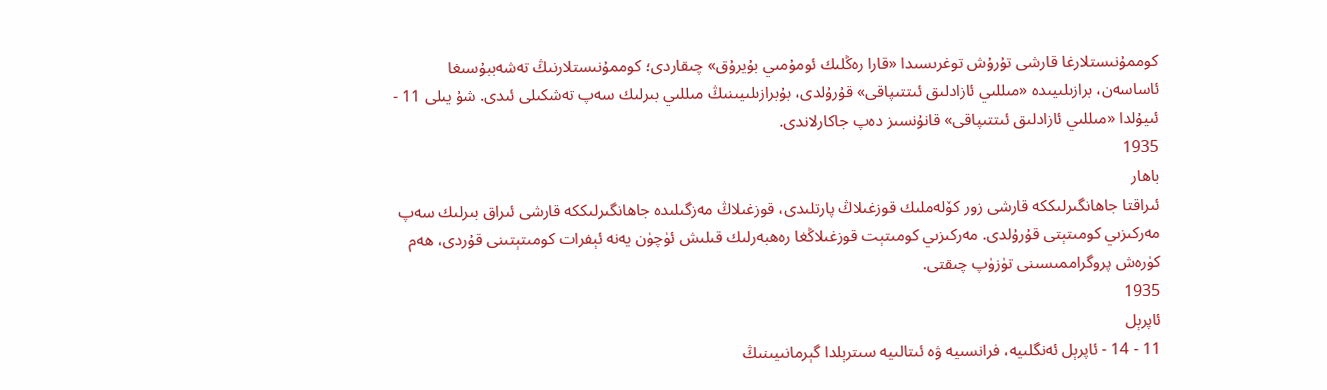كوممۇنىستلارغا قارشى تۇرۇش توغرىسىدا «قارا رەڭلىك ئومۇمىي بۇيرۇق» چىقاردى؛ كوممۇنىستلارنىڭ تەشەببۇسىغا ئاساسەن، برازىلىيىدە «مىللىي ئازادلىق ئىتتىپاقى» قۇرۇلدى، بۇبرازىلىيىنىڭ مىللىي بىرلىك سەپ تەشكىلى ئىدى. شۇ يىلى 11 - ئىيۇلدا «مىللىي ئازادلىق ئىتتىپاقى» قانۇنسىز دەپ جاكارلاندى.
1935
باھار
ئىراقتا جاھانگىرلىككە قارشى زور كۆلەملىك قوزغىلاڭ پارتلىدى، قوزغىلاڭ مەزگىلىدە جاھانگىرلىككە قارشى ئىراق بىرلىك سەپ مەركىزىي كومىتېتى قۇرۇلدى. مەركىزىي كومىتېت قوزغىلاڭغا رەھبەرلىك قىلىش ئۈچۈن يەنە ئېفرات كومىتېتىنى قۇردى، ھەم كۈرەش پروگراممىسىنى تۈزۈپ چىقتى.
1935
ئاپرېل
11 - 14 - ئاپرېل ئەنگلىيە، فرانسىيە ۋە ئىتالىيە سىترېلدا گېرمانىيىنىڭ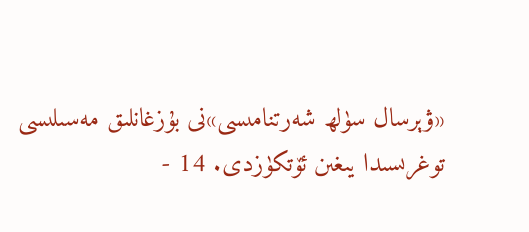«ۋېرسال سۈلھ شەرتنامىسى»نى بۇزغانلىق مەسىلىسى توغرىسىدا يىغىن ئۆتكۈزدى. 14 -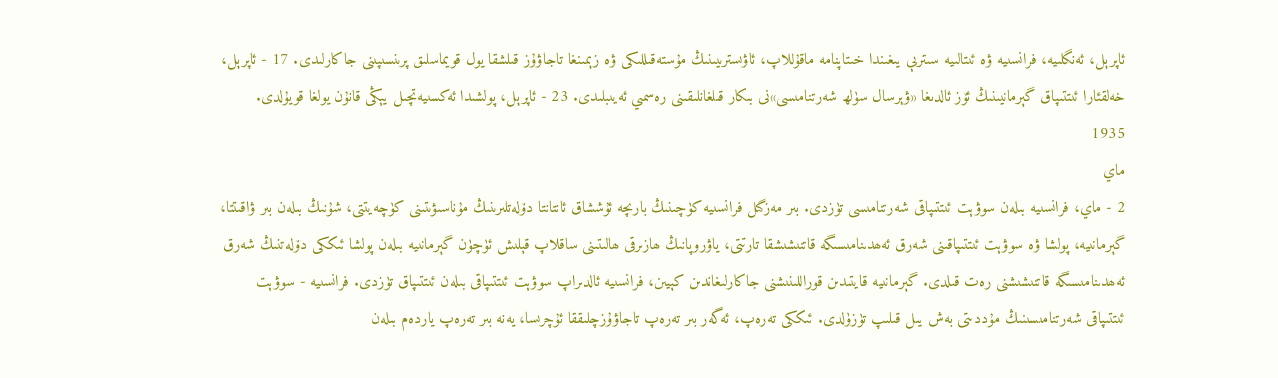ئاپرېل، ئەنگلىيە، فرانسىيە ۋە ئىتالىيە سىترىې يىغىندا خىتاپنامە ماقۇللاپ، ئاۋىسترىيىنىڭ مۇستەقىللىكى ۋە زېمىنغا تاجاۋۇز قىلشقا يول قويماسلىق پرىنسىپىنى جاكارلىدى. 17 - ئاپرېل، خەلقئارا ئىتتىپاق گېرمانيىنىڭ ئۆز ئالدىغا «ۋېرسال سۈلھ شەرتنامىسى»نى بىكار قىلغانلىقىنى رەسمىي ئەيىبلىدى. 23 - ئاپرېل، پولشىدا ئەكسىيەتچىل يېڭى قانۇن يولغا قويۇلدى.
1935
ماي
2 - ماي، فرانسىيە بىلەن سوۋېت ئىتتىپاقى شەرتنامىسى تۈزدى. بىر مەزگىل فرانسىيە كۈچىنىڭ بارىچە ئۇششاق ئانتانتا دۆلەتلىرىنىڭ مۇناسىۋىتىنى كۈچەيتتى، شۇنىڭ بىلەن بىر ۋاقىتتا، گېرمانىيە، پولشا ۋە سوۋېت ئىتتىپاقىنى شەرق ئەھدىنامىسىگە قاتنىشىشقا تارتتى، ياۋروپانىڭ ھازىرقى ھالىتىنى ساقلاپ قېلىش ئۈچۈن گېرمانىيە بىلەن پولشا ئىككى دۆلەتنىڭ شەرق ئەھدىنامىسىگە قاتنىشىشنى رەت قىلدى. گېرمانىيە قايتىدىن قوراللىنىشنى جاكارلىغاندىن كېيىن، فرانسىيە ئالدىراپ سوۋېت ئىتتىپاقى بىلەن ئىتتىپاق تۈزدى. فرانسىيە - سوۋېت ئىتتىپاقى شەرتنامىسىنىڭ مۇددىتى بەش يىل قىلىپ تۈزۈلدى. ئىككى تەرەپ، ئەگەر بىر تەرەپ تاجاۋۇزچلىققا ئۇچرىسا، يەنە بىر تەرەپ ياردەم بىلەن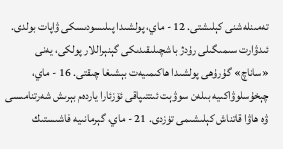تەمىنلەشنى كېلىشتى. 12 - ماي، پولشىدا پىلىسودىسكى ۋاپات بولدى. ئىدۋارت سىمىگىلى رۇدژ باشچىلىقىدىكى گېنېراللار پولكى، يەنى «ساناچ» گۇرۇھى پولشىدا ھاكىمىيەت بېشىغا چىقتى. 16 - ماي، چېخۇسلوۋاكىيە بىلەن سوۋېت ئىتتىپاقى ئۆزئارا ياردەم بېرىش شەرتنامىسى ۋە ھاۋا قاتناش كېلىشىمى تۈزدى. 21 - ماي، گېرمانىيە فاشىستىك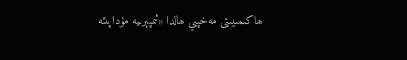ھاكىمىيىتى مەخپىي ھالدا «ئىمپېرىيە مۇداپىئە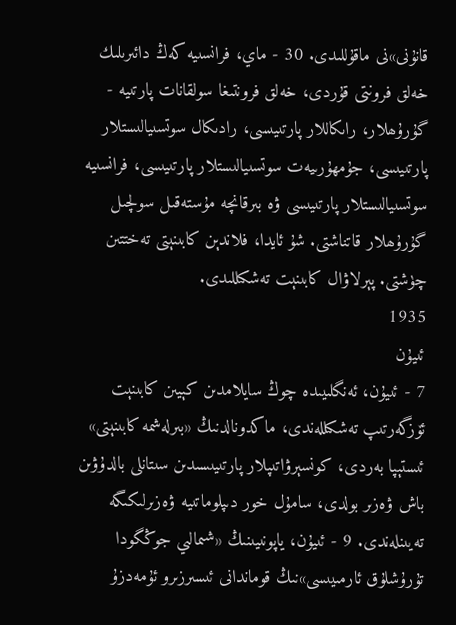قانۇنى»نى ماقۇللىدى. 30 - ماي، فرانسىيە كەڭ دائىرىلىك خەلق فرونتى قۇردى، خەلق فرونتىغا سولقانات پارتىيە - گۇرۇھلار، راىكاللار پارتىيىسى، رادىكال سوتسىيالىستلار پارتىيىسى، جۇمھۇرىيەت سوتسىيالىستلار پارتىيىسى، فرانسىيە سوتسىيالىستلار پارتىيىسى ۋە بىرقانچە مۇستەقىل سولچىل گۇرۇھلار قاتناشتى. شۇ ئايدا، فلاندېن كابىنېتى تەختتىن چۈشتى. پېرلاۋال كابىنېت تەشكىللىدى.
1935
ئىيۇن
7 - ئىيۇن، ئەنگلىيىدە چوڭ سايلامدىن كېيىن كابىنېت ئۆزگەرتىپ تەشكىللەندى، ماكدونالدنىڭ «بىرلەشمە كابىنېتى» ئىستېپا بەردى، كونسېرۋاتىپلار پارتىيىسىدىن سىتانلى بالدۇۋىن باش ۋەزىر بولدى، سامۇل خور دىپلوماتىيە ۋەزىرلىكىگە تەيىنلەندى. 9 - ئىيۇن، ياپونىيىنىڭ «شىمالىي جوڭگودا تۇرۇشلۇق ئارمىيىسى»نىڭ قوماندانى ئىسىرزىرو ئۇمەدزۇ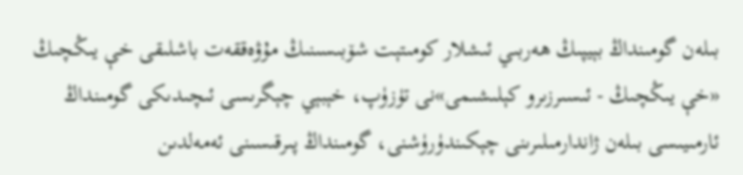بىلەن گومىنداڭ بېيپىڭ ھەربىي ئىشلار كومىتېت شۆبىسىنىڭ مۇۋەققەت باشلىقى خې يىڭچىڭ «خې يىڭچىڭ - ئىسىرزىرو كېلىشىمى»نى تۈزۈپ، خېبېي چېگرىسى ئىچىدىكى گومىنداڭ ئارمىيىسى بىلەن ژاندارمىلىرىنى چېكىندۈرۈشنى، گومىنداڭ پىرقىسىنى ئەمەلدىن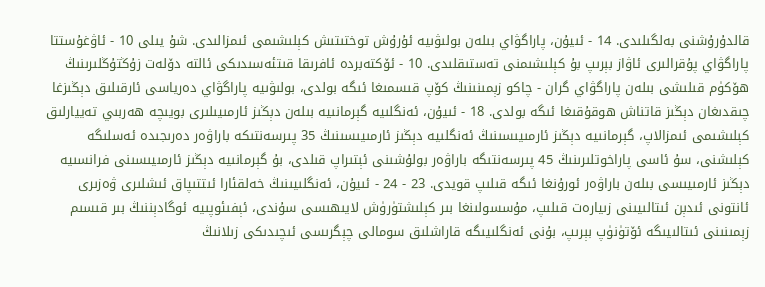قالدۇرۇشنى بەلگىلىدى. 14 - ئىيۇن، پاراگۋاي بىلەن بولىۋىيە ئۇرۇش توختىتىش كېلىشىمى ئىمزالىدى. شۇ يىلى 10 - ئاۋغۇستتا پاراگۋاي پۇقرالىرى ئاۋاز بېرىپ بۇ كېلىشىمنى تەستىقلىدى. 10 - ئۆكتەبردە ئافرىقا قىتئەسىدىكى ئالتە دۆلەت زۇڭتۇڭلىرىنىڭ ھۆكۈم قىلىشى بىلەن پاراگۋاي گران - چاكو زېمىنىنىڭ كۆپ قىسمىغا ئىگە بولدى، بولىۋىيە پاراگۋاي دەرياسى ئارقىلىق دېڭىزغا چىقدىغان دېڭىز قاتناش ھوقۇقىغا ئىگە بولدى. 18 - ئىيۇن، ئەنگلىيە گېرمانىيە بىلەن دېڭىز ئارمىيىلىرى بويىچە ھەربىي تەييارلىق كېلىشىمى ئىمزالاپ، گېرمانىيە دېڭىز ئارمىيىسىنىڭ ئەنگلىيە دېڭىز ئارمىيىسىنىڭ 35 پىرسەنتىكە باراۋەر دەرىجىدە ئەسلىگە كېلىشنى، سۇ ئاسى پاراخوتلىرىنىڭ 45 پىرسەنتىگە باراۋەر بولۇشىنى ئېتىراپ قىلدى، بۇ گېرمانىيە دېڭىز ئارمىيىسىنى فرانسىيە دېڭىز ئارمىيىسى بىلەن باراۋەر ئورۇنغا ئىگە قىلىپ قويدى. 23 - 24 - ئىيۇن، ئەنگلىيىنىڭ خەلقئارا ئىتتىپاق ئىشلىرى ۋەزىرى ئانتونى ئىدېن ئىتالىيىنى زىيارەت قىلىپ، مۇسسولىنغا بىر كېلىشتۈرۈش لايىھىسى سۇندى، ئېفىئوپىيە ئوگادېننىڭ بىر قىسىم زېمىنىنى ئىتالىيىگە ئۆتۈنۈپ بېرىپ، بۇنى ئەنگلىيىگە قاراشلىق سومالى چېگرىسى ئىچىدىكى زىلانىڭ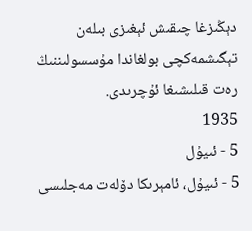دېڭىزغا چىقىش ئېغىزى بىلەن تېگىشمەكچى بولغاندا مۇسسولىننىڭ رەت قىلىشىغا ئۇچرىدى.
1935
5 - ئىيۇل
5 - ئىيۇل، ئامېرىكا دۆلەت مەجلىسى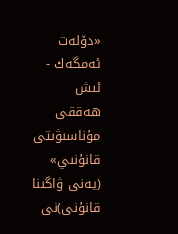«دۆلەت ئەمگەك - ئىش ھەققى مۇناسىۋىتى قانۇنىي» (يەنى ۋاگىنا قانۇنى)نى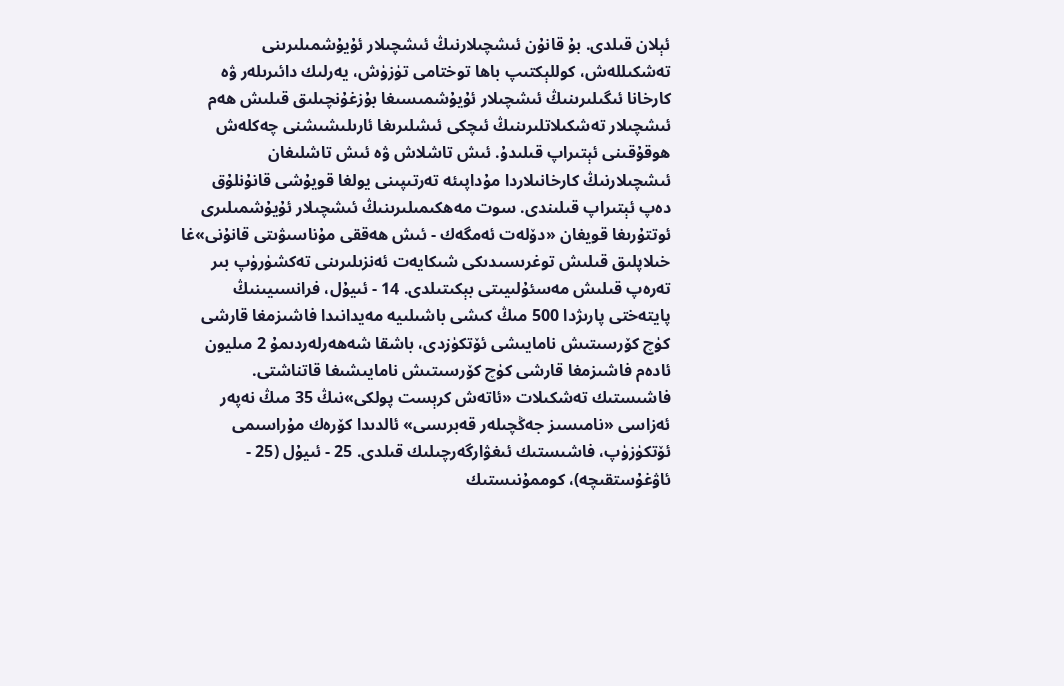ئېلان قىلدى. بۇ قانۇن ئىشچىلارنىڭ ئىشچىلار ئۇيۇشمىلىرىنى تەشكىللەش، كوللېكتىپ باھا توختامى تۈزۈش، يەرلىك دائىرىلەر ۋە كارخانا ئىگىلىرىنىڭ ئىشچىلار ئۇيۇشمىسىغا بۇزغۇنچىلىق قىلىش ھەم ئىشچىلار تەشكىلاتلىرىنىڭ ئىچكى ئىشلىرىغا ئارىلىشىشنى چەكلەش ھوقۇقىنى ئېتىراپ قىلىدۇ. ئىش تاشلاش ۋە ئىش تاشلىغان ئىشچىلارنىڭ كارخانىلاردا مۇداپىئە تەرتىپىنى يولغا قويۇشى قانۇنلۇق دەپ ئېتىراپ قىلىندى. سوت مەھكىمىلىرىنىڭ ئىشچىلار ئۇيۇشمىلىرى ئوتتۇرىغا قويغان «دۆلەت ئەمگەك - ئىش ھەققى مۇناسىۋىتى قانۇنى»غا خىلاپلىق قىلىش توغرىسىدىكى شىكايەت ئەنزىلىرىنى تەكشۈرۈپ بىر تەرەپ قىلىش مەسئۇلىيىتى بېكىتىلدى. 14 - ئىيۇل، فرانسىيىنىڭ پايتەختى پارىژدا 500 مىڭ كىشى باشىلىيە مەيدانىدا فاشىزمغا قارشى كۈچ كۆرسىتىش نامايىشى ئۆتكۈزدى، باشقا شەھەرلەردىمۇ 2 مىليون ئادەم فاشىزمغا قارشى كۈچ كۆرسىتىش نامايىشىغا قاتناشتى. فاشىستىك تەشكىلات «ئاتەش كرېست پولكى»نىڭ 35 مىڭ نەپەر ئەزاسى «نامىسىز جەڭچىلەر قەبرىسى» ئالدىدا كۆرەك مۇراسىمى ئۆتكۈزۈپ، فاشىستىك ئىغۋارگەرچىلىك قىلدى. 25 - ئىيۇل (25 - ئاۋغۇستقىچە)، كوممۇنىستىك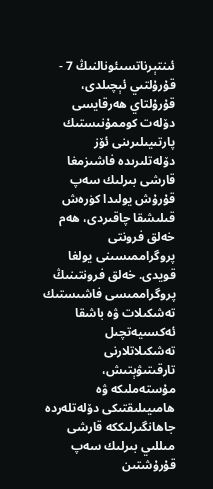ئىنتېرناتسىئونالنىڭ 7 - قۇرۇلتىي ئېچىلدى، قۇرۇلتاي ھەرقايسى دۆلەت كوممۇنىستىك پارتىيىلىرىنى ئۆز دۆلەتلىرىدە فاشىزمغا قارشى بىرلىك سەپ قۇرۇش يولىدا كۈرەش قىلىشقا چاقىردى، ھەم خەلق فرونتى پروگراممىسىنى يولغا قويدى. خەلق فرونتىنىڭ پروگراممىسى فاشىستىك تەشكىلات ۋە باشقا ئەكسىيەتچىل تەشكىلاتلارنى تارقىتىۋېتىش، مۇستەملىكە ۋە ھامىيىلىقتىكى دۆلەتلەردە جاھانگىرلىككە قارشى مىللىي بىرلىك سەپ قۇرۇشتىن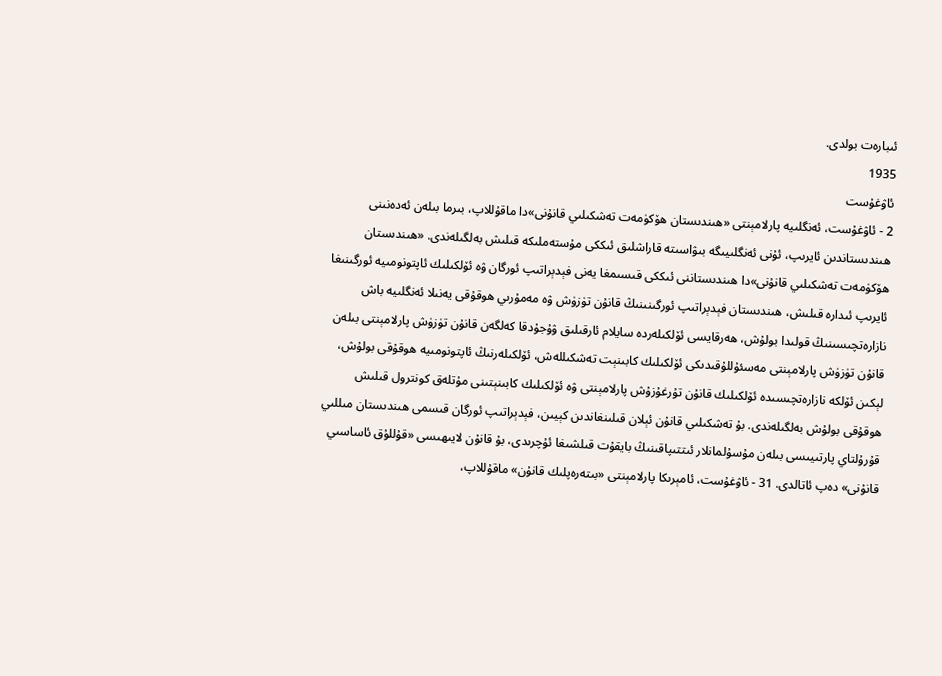ئىبارەت بولدى.
1935
ئاۋغۇست
2 - ئاۋغۇست، ئەنگلىيە پارلامېنتى «ھىندىستان ھۆكۈمەت تەشكىلىي قانۇنى»دا ماقۇللاپ، بىرما بىلەن ئەدەنىنى ھىندىستاندىن ئايرىپ، ئۇنى ئەنگلىيىگە بىۋاسىتە قاراشلىق ئىككى مۇستەملىكە قىلىش بەلگىلەندى. «ھىندىستان ھۆكۈمەت تەشكىلىي قانۇنى»دا ھىندىستاننى ئىككى قىسىمغا يەنى فېدېراتىپ ئورگان ۋە ئۆلكىلىك ئاپتونومىيە ئورگىنىغا ئايرىپ ئىدارە قىلىش، ھىندىستان فېدېراتىپ ئورگىنىنىڭ قانۇن تۈزۈش ۋە مەمۇرىي ھوقۇقى يەنىلا ئەنگلىيە باش نازارەتچىسىنىڭ قولىدا بولۇش، ھەرقايسى ئۆلكىلەردە سايلام ئارقىلىق ۋۇجۇدقا كەلگەن قانۇن تۈزۈش پارلامېنتى بىلەن قانۇن تۈزۈش پارلامېنتى مەسئۇللۇقىدىكى ئۆلكىلىك كابىنېت تەشكىللەش، ئۆلكىلەرنىڭ ئاپتونومىيە ھوقۇقى بولۇش، لېكىن ئۆلكە نازارەتچىسىدە ئۆلكىلىك قانۇن تۇرغۇزۇش پارلامېنتى ۋە ئۆلكىلىك كابىنېتىنى مۇتلەق كونترول قىلىش ھوقۇقى بولۇش بەلگىلەندى. بۇ تەشكىلىي قانۇن ئېلان قىلىنغاندىن كېيىن، فېدېراتىپ ئورگان قىسمى ھىندىستان مىللىي قۇرۇلتاي پارتىيىسى بىلەن مۇسۇلمانلار ئىتتىپاقىنىڭ بايقۇت قىلشىغا ئۇچرىدى، بۇ قانۇن لايىھىسى «قۇللۇق ئاساسىي قانۇنى» دەپ ئاتالدى. 31 - ئاۋغۇست، ئامېرىكا پارلامېنتى «بىتەرەپلىك قانۇن» ماقۇللاپ،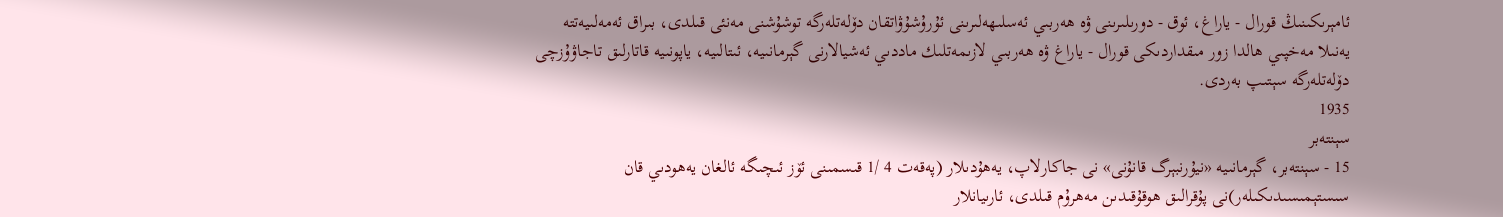ئامېرىكىنىڭ قورال - ياراغ، ئوق - دورىلىرىنى ۋە ھەربىي ئەسلىھەلىرىنى ئۇرۇشۇۋاتقان دۆلەتلەرگە توشۇشنى مەنئى قىلدى، بىراق ئەمەلىيەتتە يەنىلا مەخپىي ھالدا زور مىقداردىكى قورال - ياراغ ۋە ھەربىي لازىمەتلىك ماددىي ئەشيالارنى گېرمانىيە، ئىتالىيە، ياپونىيە قاتارلىق تاجاۋۇزچى دۆلەتلەرگە سېتىپ بەردى.
1935
سېنتەبر
15 - سېنتەبر، گېرمانىيە «نيۇرنبېرگ قانۇنى» نى جاكارلاپ، يەھۇدىلار (پەقەت 4 /1 قىسمىنى ئۆز ئىچىگە ئالغان يەھودىي قان سىستېمىسىدىكىلەر)نى پۇقرالىق ھوقۇقىدىن مەھرۇم قىلدى، ئارىيانلار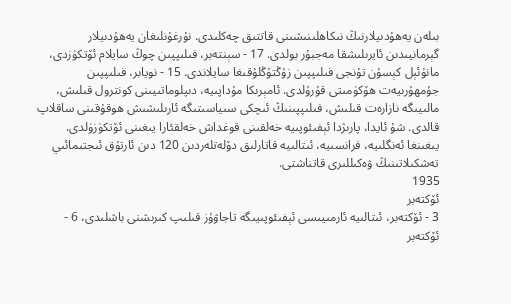بىلەن يەھۇدىيلارنىڭ نىكاھلىنىشىنى قاتتىق چەكلىدى. نۇرغۇنلىغان يەھۇدىيلار گېرمانيىدىن ئايرىلىشقا مەجبۇر بولدى. 17 - سېنتەبر، فىلىپپىن چوڭ سايلام ئۆتكۈزدى، مانۇئېل كېسۇن تۇنجى فىلىپپىن زۇڭتۇڭلۇقىغا سايلاندى. 15 - نويابر، فىلىپپىن جۇمھۇرىيەت ھۆكۈمىتى قۇرۇلدى. ئامېرىكا مۇداپىيە، دىپلوماتىيىنى كونترول قىلىش، مالىيىگە نازارەت قىلىش، فىلىپپىنىڭ ئىچكى سىياسىتىگە ئارىلىشىش ھوقۇقىنى ساقلاپ قالدى. شۇ ئايدا، پارىژدا ئېفىئوپىيە خەلقىنى قوغداش خەلقئارا يىغىنى ئۆتكۈزۈلدى. يىغىنغا ئەنگلىيە، فرانسىيە، ئىتالىيە قاتارلىق دۆلەتلەردىن 120 دىن ئارتۇق ئىجتىمائىي تەشكىلاتىنىڭ ۋەكىللىرى قاتناشتى.
1935
ئۆكتەبر
3 - ئۆكتەبر، ئىتالىيە ئارمىيىسى ئېفىئوپىيىگە تاجاۋۇز قىلىپ كىرىشنى باشلىدى، 6 - ئۆكتەبر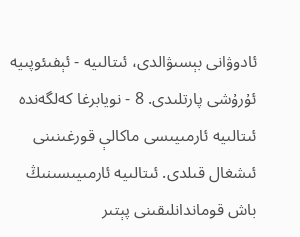ئادوۋانى بېسىۋالدى، ئىتالىيە - ئېفىئوپىيە ئۇرۇشى پارتلىدى. 8 - نويابرغا كەلگەندە ئىتالىيە ئارمىيىسى ماكالې قورغىنىنى ئىشغال قىلدى. ئىتالىيە ئارمىيىسىنىڭ باش قوماندانلىقىنى پېتىر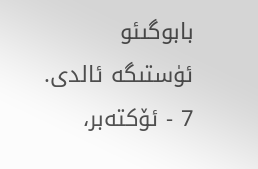بابوگىئو ئۈستىگە ئالدى. 7 - ئۆكتەبر،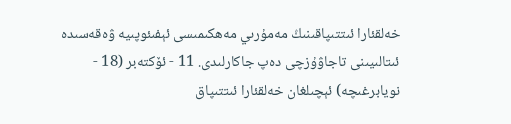خەلقئارا ئىتتىپاقىنىڭ مەمۇرىي مەھكىمىسى ئېفىئوپىيە ۋەقەسىدە ئىتالىيىنى تاجاۋۇزچى دەپ جاكارلىدى. 11 - ئۆكتەبر (18 - نويابرغىچە) ئېچىلغان خەلقئارا ئىتتىپاق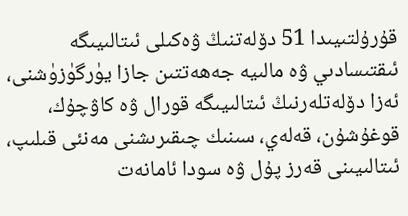قۇرۇلتىيىدا 51 دۆلەتنىڭ ۋەكىلى ئىتالىيىگە ئىقتىسادىي ۋە مالىيە جەھەتتىن جازا يۈرگۈزۈشنى، ئەزا دۆلەتلەرنىڭ ئىتالىيىگە قورال ۋە كاۋچۇك، قوغۇشۇن، قەلەي، سىنىك چىقىرىشنى مەنئى قىلىپ، ئىتالىيىنى قەرز پۇل ۋە سودا ئامانەت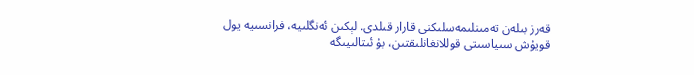قەرز بىلەن تەمىنلىمەسلىكنى قارار قىلدى. لېكىن ئەنگلىيە، فرانسىيە يول قويۇش سىياسىتى قوللانغانلىقتىن، بۇ ئىتالىيىگە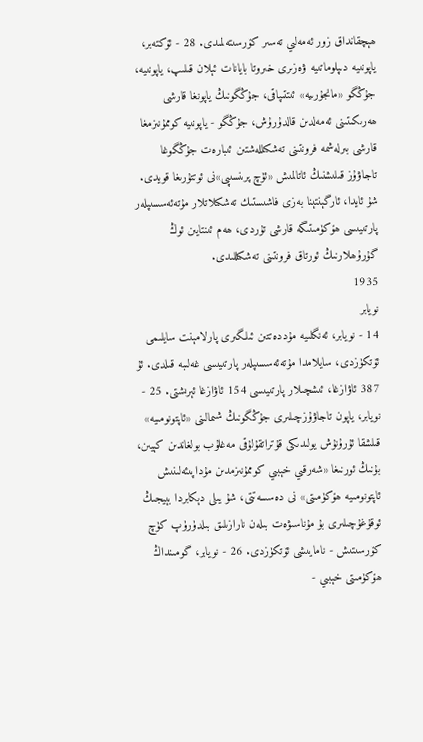ھېچقانداق زور ئەمەلىي تەسىر كۆرسىتەلمىدى. 28 - ئۆكتەبر، ياپونىيە دىپلوماتىيە ۋەزىرى خىروتا بايانات ئېلان قىلىپ، ياپونىيە، جۇڭگو «مانجۇرىيە» ئىتتىپاقى، جۇڭگونىڭ ياپونغا قارشى ھەرىكىتىنى ئەمەلدىن قالدۇرۇش، جۇڭگو - ياپونىيە كوممۇنىزمغا قارشى بىرلەشمە فرونتىنى تەشكىللەشتىن ئىبارەت جۇڭگوغا تاجاۋۇز قىلىشنىڭ ئاتالمىش «ئۈچ پرىنسىپى»نى ئوتتۇرىغا قويدى. شۇ ئايدا، ئارگېنتېنا بەزى فاشىستىك تەشكىلاتلار مۇتەئەسسىپلەر پارتىيىسى ھۆكۈمىتىگە قارشى تۇردى، ھەم ئىنتايىن ئوڭ گۇرۇھلارنىڭ ئورتاق فرونتىنى تەشكىللىدى.
1935
نويابر
14 - نويابر، ئەنگلىيە مۇددەتتىن ئىلگىرى پارلامېنت سايلىمى ئۆتكۈزدى، سايلامدا مۇتەئەسسىپلەر پارتىيىسى غەلىبە قىلدى. ئۇ 387 ئاۋازغا، ئىشچىلار پارتىيىسى 154 ئاۋازغا ئېرىشتى. 25 - نويابر، ياپون تاجاۋۇزچىلىرى جۇڭگونىڭ شىمالىنى «ئاپتونومىيە» قىلشقا ئۇرۇنۇش يولىدىكى قۇتراتقۇلۇقى مەغلۇب بولغاندىن كېيىن، بۇنىڭ ئورنىغا «شەرقىي خېبىي كوممۇنىزمدىن مۇداپىئەلىنىش ئاپتونومىيە ھۆكۈمىتى» نى دەسسەتتى، شۇ يىلى دېكابردا بېيجىڭ ئوقۇغۇچىلىرى بۇ مۇناسىۋەت بىلەن نارازىلىق بىلدۈرۈپ كۈچ كۆرسىتىش - نامايىشى ئۆتكۈزدى. 26 - نويابر، گومىنداڭ ھۆكۈمىتى خېبىي -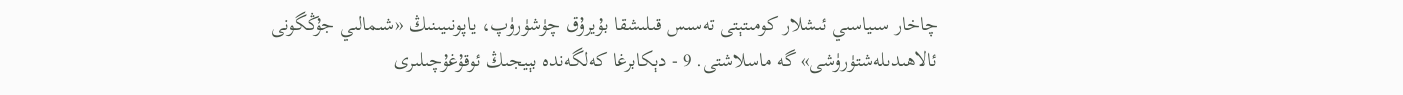چاخار سىياسىي ئىشلار كومىتېتى تەسىس قىلىشقا بۇيرۇق چۈشۈرۈپ، ياپونىيىنىڭ «شىمالىي جۇڭگونى ئالاھىدىلەشتۈرۈشى» گە ماسلاشتى. 9 - دېكابرغا كەلگەندە بېيجىڭ ئوقۇغۇچىلىرى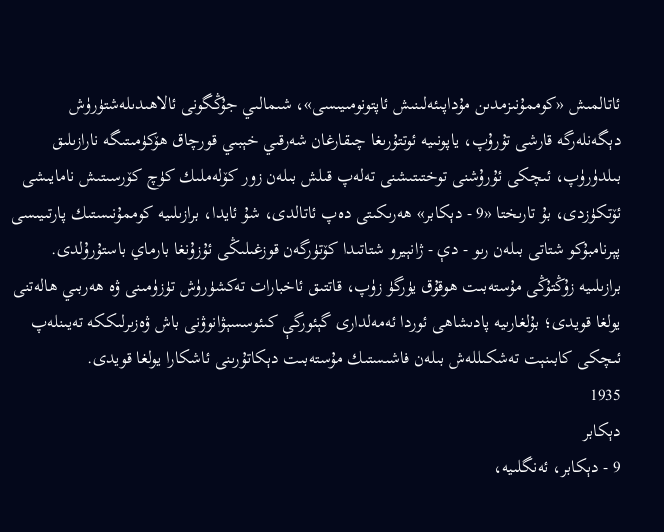ئاتالمىش «كوممۇنىزمدىن مۇداپىئەلىنىش ئاپتونومىيىسى»، شىمالىي جۇڭگونى ئالاھىدىلەشتۈرۈش دېگەنلەرگە قارشى تۇرۇپ، ياپونىيە ئوتتۇرىغا چىقارغان شەرقىي خېبىي قورچاق ھۆكۈمىتىگە نارازىلىق بىلدۈرۈپ، ئىچكى ئۇرۇشنى توختىتىشنى تەلەپ قىلش بىلەن زور كۆلەملىك كۈچ كۆرسىتىش نامايىشى ئۆتكۈزدى، بۇ تارىختا «9 - دېكابر» ھەرىكىتى دەپ ئاتالدى، شۇ ئايدا، برازىلىيە كوممۇنىستىك پارتىيىسى پېرنامبۇكو شتاتى بىلەن رىو - دې - ژانېيرو شتاتىدا كۆتۈرگەن قوزغىلىڭى ئۇزۇنغا بارماي باستۇرۇلدى. برازىلىيە زۇڭتۇڭى مۇستەبىت ھوقۇق يۈرگۈ زۈپ، قاتتىق ئاخبارات تەكشۈرۈش تۈزۈمىنى ۋە ھەربىي ھالەتنى يولغا قويدى؛ بۇلغارىيە پادىشاھى ئوردا ئەمەلدارى گېئورگې كىئوسسېۋانوۋنى باش ۋەزىرلىككە تەيىنلەپ ئىچكى كابىنېت تەشكىللەش بىلەن فاشىستىك مۇستەبىت دېكاتۇرىنى ئاشكارا يولغا قويدى.
1935
دېكابر
9 - دېكابر، ئەنگلىيە،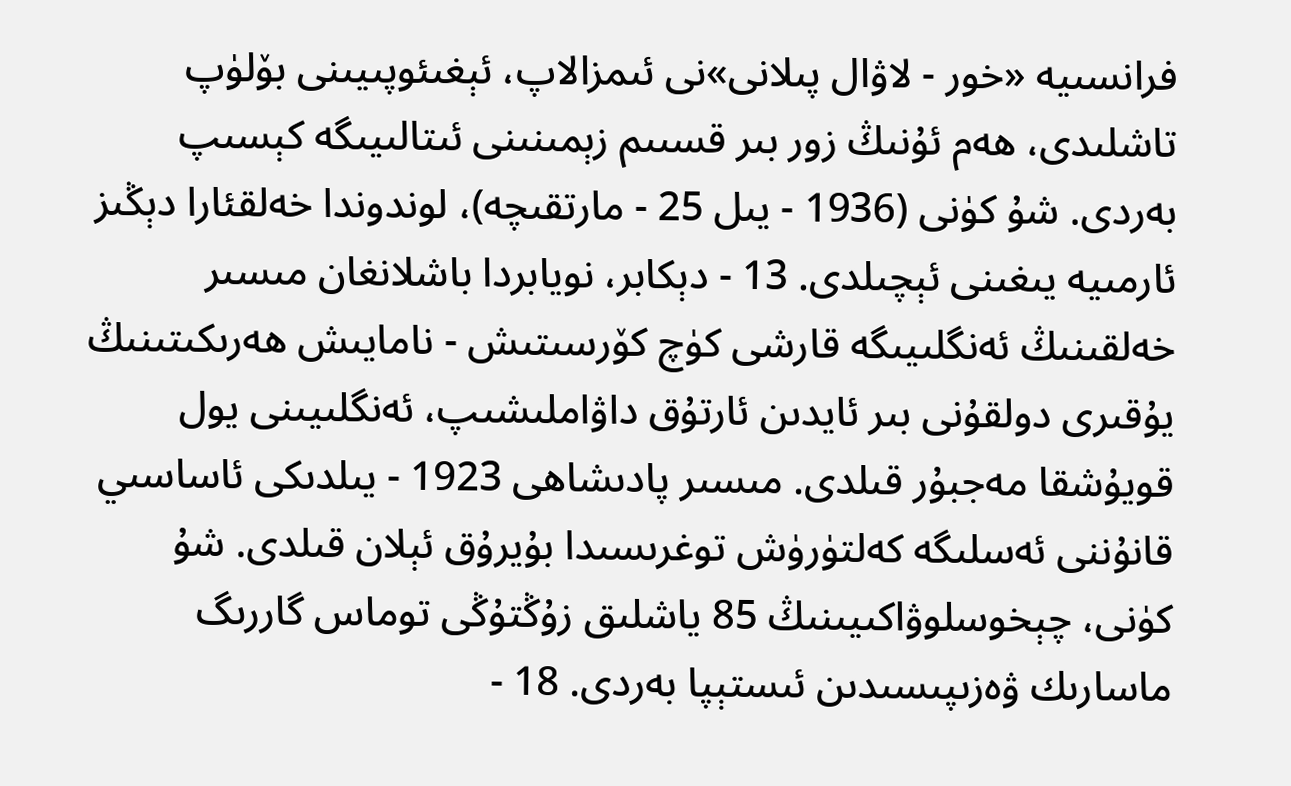فرانسىيە «خور - لاۋال پىلانى»نى ئىمزالاپ، ئېغىئوپىيىنى بۆلۈپ تاشلىدى، ھەم ئۇنىڭ زور بىر قسىىم زېمىنىنى ئىتالىيىگە كېسىپ بەردى. شۇ كۈنى (1936 - يىل 25 - مارتقىچە)، لوندوندا خەلقئارا دېڭىز ئارمىيە يىغىنى ئېچىلدى. 13 - دېكابر، نويابردا باشلانغان مىسىر خەلقىنىڭ ئەنگلىيىگە قارشى كۈچ كۆرسىتىش - نامايىش ھەرىكىتىنىڭ يۇقىرى دولقۇنى بىر ئايدىن ئارتۇق داۋاملىشىپ، ئەنگلىيىنى يول قويۇشقا مەجبۇر قىلدى. مىسىر پادىشاھى 1923 - يىلدىكى ئاساسىي قانۇننى ئەسلىگە كەلتۈرۈش توغرىسىدا بۇيرۇق ئېلان قىلدى. شۇ كۈنى، چېخوسلوۋاكىيىنىڭ 85 ياشلىق زۇڭتۇڭى توماس گاررىگ ماسارىك ۋەزىپىسىدىن ئىستېپا بەردى. 18 -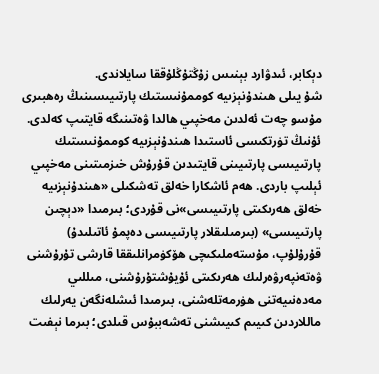دېكابر، ئىدۋارد بېنىس زۇڭتۇڭلۇققا سايلاندى.
شۇ يىلى ھىندۇنېزىيە كوممۇنىستىك پارتىيىسىنىڭ رەھبىرى مۇسو چەت ئەلدىن مەخپىي ھالدا ۋەتىنىگە قايتىپ كەلدى. ئۇنىڭ تۈرتكىسى ئاستىدا ھىندۇنېزىيە كوممۇنىستىك پارتىيىسى پارتىيىنى قايتىدىن قۇرۇش خىزمىتىنى مەخپىي ئېلىپ باردى. ھەم ئاشكارا خەلق تەشكىلى «ھىندۇنېزىيە خەلق ھەرىكىتى پارتىيىسى»نى قۇردى؛ بىرمىدا «دېچىن پارتىيىسى» (بىرمىلىقلار پارتىيىسى دەپمۇ ئاتىلىدۇ) قۇرۇلۇپ، مۇستەملىكىچى ھۆكۈمرانلىققا قارشى تۇرۇشنى ۋەتەنپەرۋەرلىك ھەرىكىتى ئۇيۇشتۇرۇشنى، مىللىي مەدەنىيەتنى ھۈرمەتلەشنى، بىرمىدا ئىشلەنگەن يەرلىك ماللاردىن كىيىم كىيىشنى تەشەببۇس قىلدى؛ بىرما نېفىت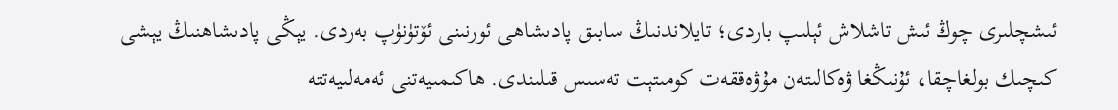ئىشچلىرى چوڭ ئىش تاشلاش ئېلىپ باردى؛ تايلاندنىڭ سابىق پادىشاھى ئورنىنى ئۆتۈنۈپ بەردى. يېڭى پادىشاھنىڭ يېشى كىچىك بولغاچقا، ئۇنىڭغا ۋەكالىتەن مۇۋەققەت كومىتېت تەسىس قىلىندى. ھاكىمىيەتنى ئەمەلىيەتتە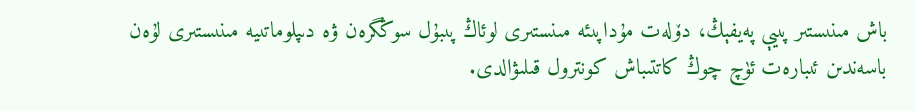باش مىنىستىر پىيې پەيفېڭ، دۆلەت مۇداپىئە مىنستىرى لوئاڭ پىبۇل سوڭگرەن ۋە دىپلوماتىيە مىنىستىرى لۇەن باسەندىن ئىبارەت ئۈچ چوڭ كاتتىباش كونترول قىلىۋالدى.